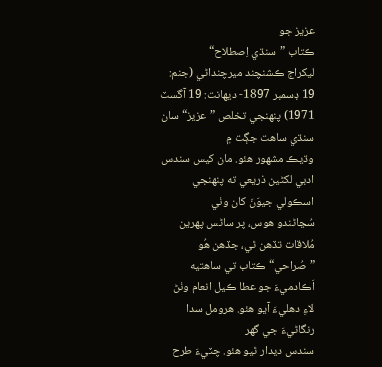عزيز جو
ڪتاب ”سنڌي اِصطلاح“
ليکراج ڪشنچند ميرچنداڻي (جنم: 19 ڊسمبر 1897- ديھانت: 19 آگسٽ 1971) پنھنجي تخلص ”عزيز“ سان سنڌي ساهت جڳت ۾
وڌيڪ مشھور هئو. مان کيس سندس ادبي لکڻين ذريعي ته پنھنجي اسڪولي جيوَنَ کان وٺي
سُڃاڻندو هوس، پر ساڻس پھرين مُلاقات تڏهن ٿي، جڏهن هُو ”صُراحي“ ڪتاب تي ساهتيه
اَڪادميءَ جو عطا ڪيل انعام وٺڻ لاءِ دهليءَ آيو هئو. هرومل سدا رنگاڻيءَ جي گهر
سندس ديدار ٿيو هئو. چٽيءَ طرح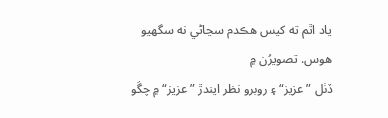ياد اٿم ته کيس هڪدم سڃاڻي نه سگهيو هوس. تصويرُن ۾
ڏٺل ”عزيز“ ۽ روبرو نظر ايندڙ ”عزيز“ ۾ چڱو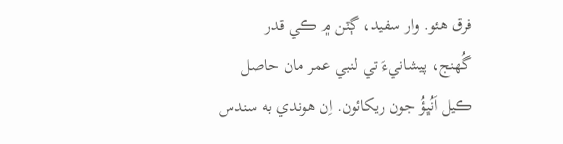فرق هئو. وار سفيد، ڳٽن ۾ ڪي قدر
گُهنج، پيشانيءَ تي لنبي عمر مان حاصل ڪيل اَنُڀؤُ جون ريکائون. اِن هوندي به سندس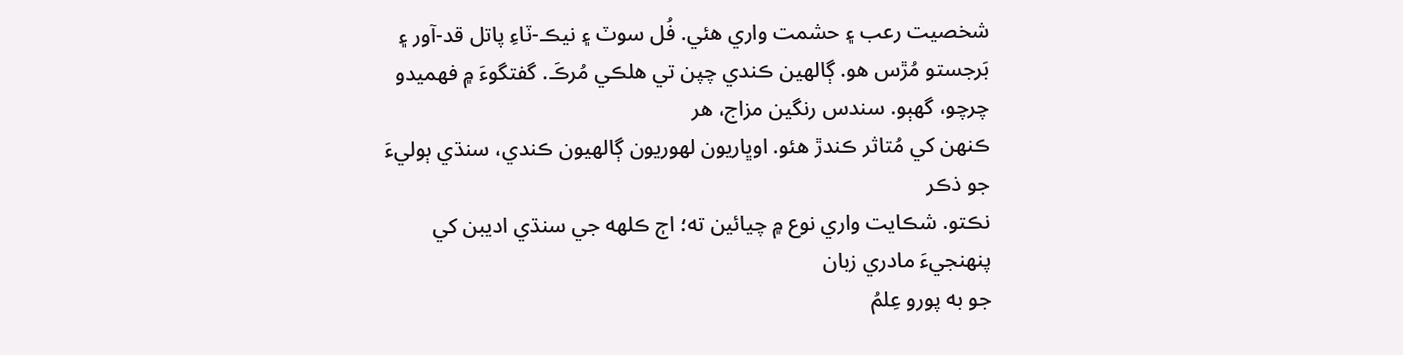شخصيت رعب ۽ حشمت واري هئي. فُل سوٽ ۽ نيڪ-ٽاءِ پاتل قد-آور ۽ بَرجستو مُڙس هو. ڳالهين ڪندي چپن تي هلڪي مُرڪَ. گفتگوءَ ۾ فهميدو چرچو، گهٻو. سندس رنگين مزاج، هر
ڪنهن کي مُتاثر ڪندڙ هئو. اوڀاريون لھوريون ڳالهيون ڪندي، سنڌي ٻوليءَ جو ذڪر
نڪتو. شڪايت واري نوع ۾ چيائين ته؛ اڄ ڪلهه جي سنڌي اديبن کي پنھنجيءَ مادري زبان
جو به پورو عِلمُ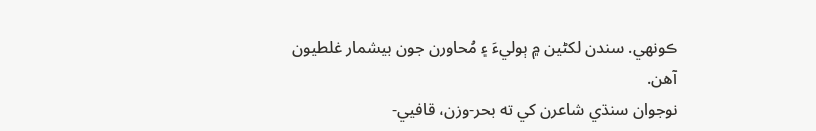ڪونهي. سندن لکڻين ۾ ٻوليءَ ۽ مُحاورن جون بيشمار غلطيون آهن.
نوجوان سنڌي شاعرن کي ته بحر-وزن، قافيي-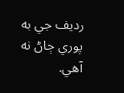رديف جي به پوري ڄاڻ نه آهي.